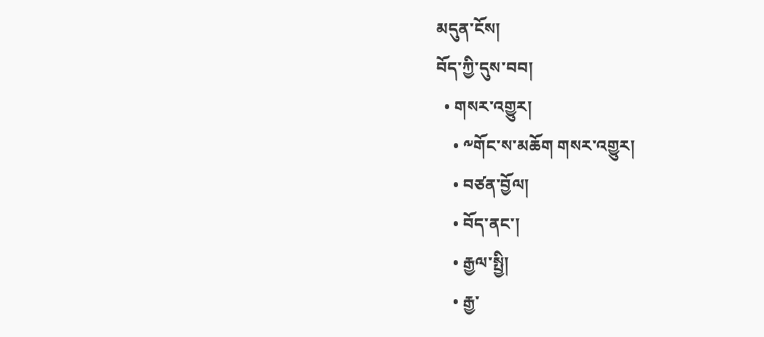མདུན་ངོས།
བོད་ཀྱི་དུས་བབ།
  • གསར་འགྱུར།
    • ༸གོང་ས་མཆོག གསར་འགྱུར།
    • བཙན་བྱོལ།
    • བོད་ནང་།
    • རྒྱལ་སྤྱི།
    • རྒྱ་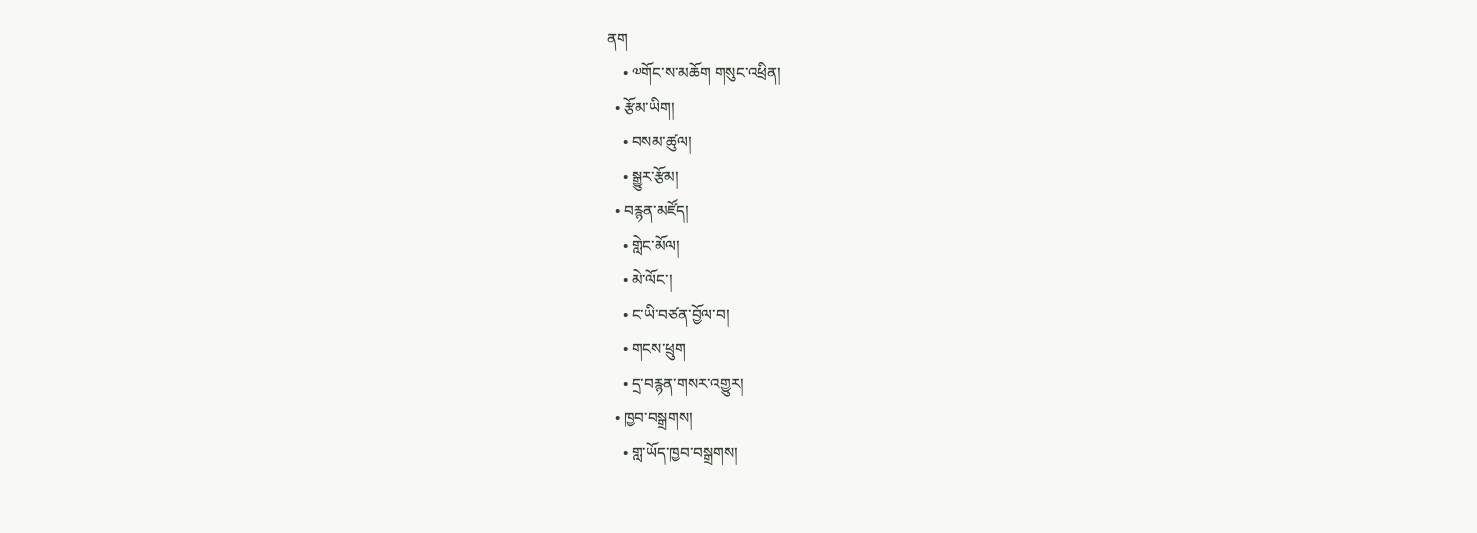ནག
    • ༧གོང་ས་མཆོག གསུང་འཕྲིན།
  • རྩོམ་ཡིག།
    • བསམ་ཚུལ།
    • སྒྱུར་རྩོམ།
  • བརྙན་མཛོད།
    • གླེང་མོལ།
    • མེ་ལོང་།
    • ང་ཡི་བཙན་བྱོལ་བ།
    • གངས་ཕྲུག
    • དྲ་བརྙན་གསར་འགྱུར།
  • ཁྱབ་བསྒྲགས།
    • གླ་ཡོད་ཁྱབ་བསྒྲགས།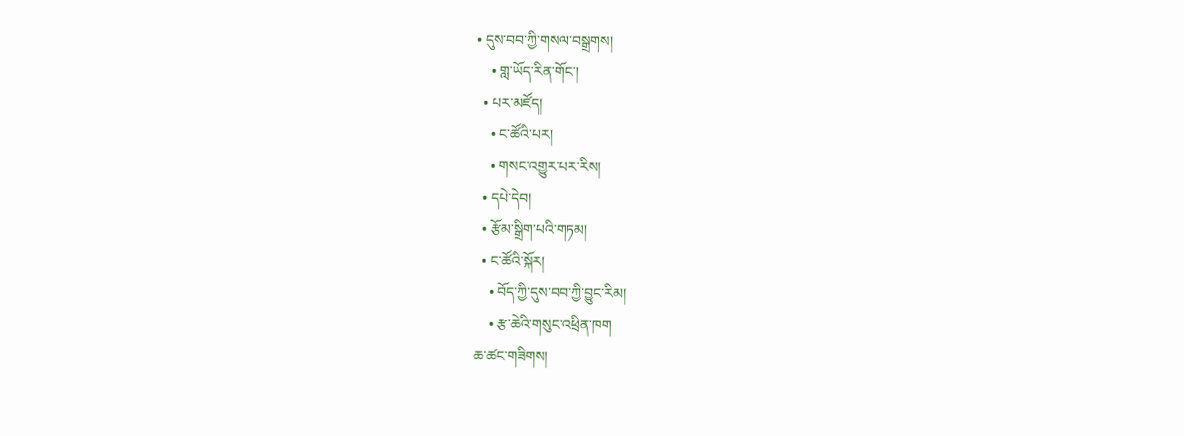• དུས་བབ་ཀྱི་གསལ་བསྒྲགས།
    • གླ་ཡོད་རིན་གོང་།
  • པར་མཛོད།
    • ང་ཚོའི་པར།
    • གསང་འགྱུར་པར་རིས།
  • དཔེ་དེབ།
  • རྩོམ་སྒྲིག་པའི་གཏམ།
  • ང་ཚོའི་སྐོར།
    • བོད་ཀྱི་དུས་བབ་ཀྱི་བྱུང་རིམ།
    • རྩ་ཆེའི་གསུང་འཕྲིན་ཁག
ཆ་ཚང་གཟིགས།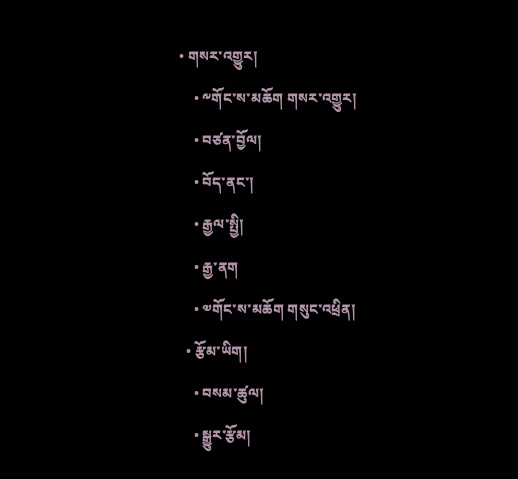• གསར་འགྱུར།
    • ༸གོང་ས་མཆོག གསར་འགྱུར།
    • བཙན་བྱོལ།
    • བོད་ནང་།
    • རྒྱལ་སྤྱི།
    • རྒྱ་ནག
    • ༧གོང་ས་མཆོག གསུང་འཕྲིན།
  • རྩོམ་ཡིག།
    • བསམ་ཚུལ།
    • སྒྱུར་རྩོམ།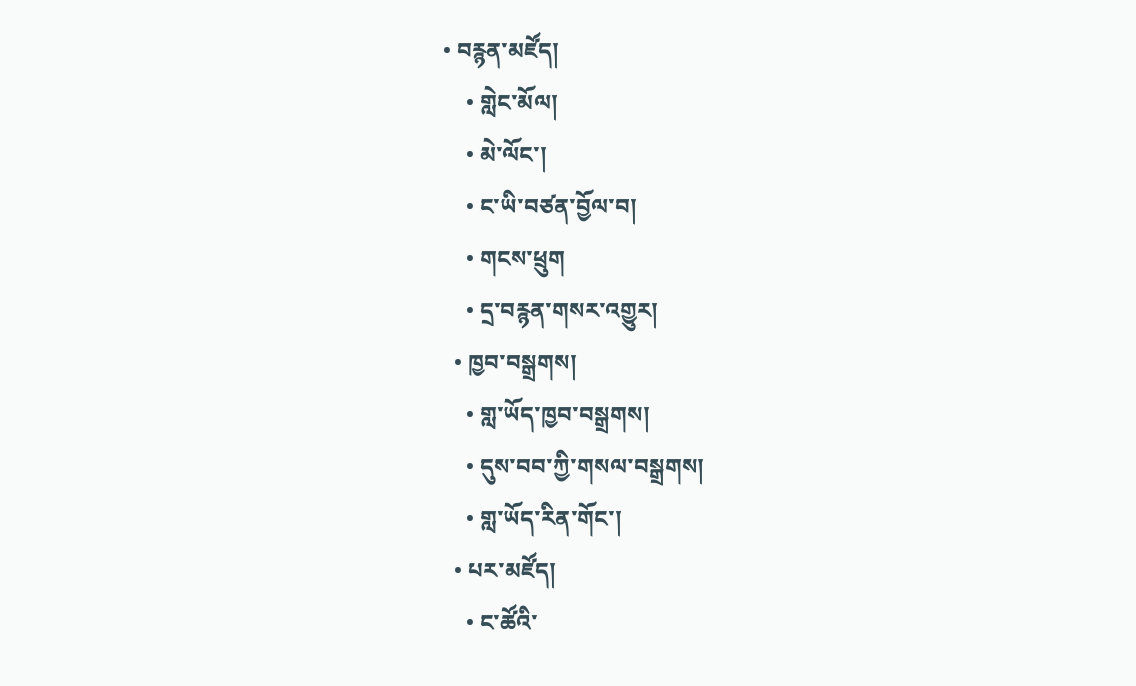• བརྙན་མཛོད།
    • གླེང་མོལ།
    • མེ་ལོང་།
    • ང་ཡི་བཙན་བྱོལ་བ།
    • གངས་ཕྲུག
    • དྲ་བརྙན་གསར་འགྱུར།
  • ཁྱབ་བསྒྲགས།
    • གླ་ཡོད་ཁྱབ་བསྒྲགས།
    • དུས་བབ་ཀྱི་གསལ་བསྒྲགས།
    • གླ་ཡོད་རིན་གོང་།
  • པར་མཛོད།
    • ང་ཚོའི་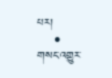པར།
    • གསང་འགྱུར་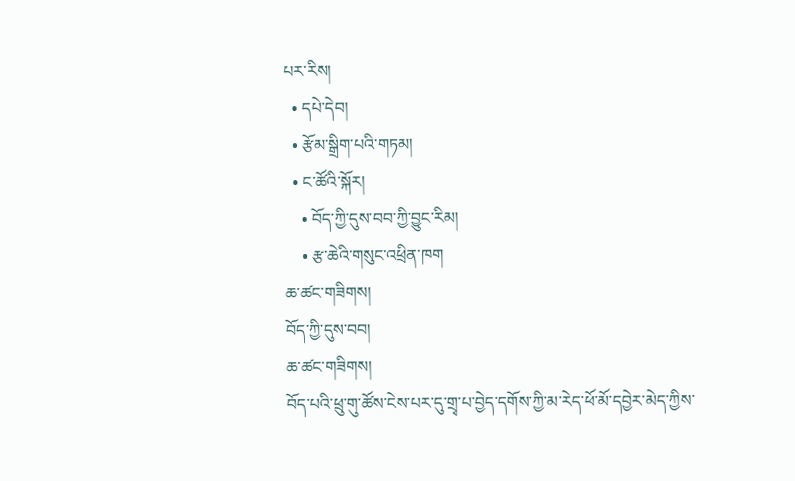པར་རིས།
  • དཔེ་དེབ།
  • རྩོམ་སྒྲིག་པའི་གཏམ།
  • ང་ཚོའི་སྐོར།
    • བོད་ཀྱི་དུས་བབ་ཀྱི་བྱུང་རིམ།
    • རྩ་ཆེའི་གསུང་འཕྲིན་ཁག
ཆ་ཚང་གཟིགས།
བོད་ཀྱི་དུས་བབ།
ཆ་ཚང་གཟིགས།
བོད་པའི་ཕྲུ་གུ་ཚོས་ངེས་པར་དུ་གྲྭ་པ་བྱེད་དགོས་ཀྱི་མ་རེད་ཕོ་མོ་དབྱེར་མེད་ཀྱིས་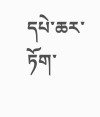དཔེ་ཆར་ཏོག་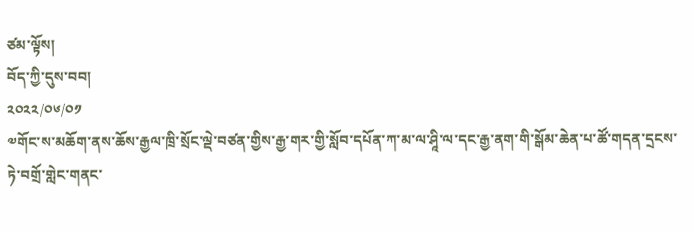ཙམ་ལྟོས།
བོད་ཀྱི་དུས་བབ།
༢༠༢༢/༠༦/༠༡
༧གོང་ས་མཆོག་ནས་ཆོས་རྒྱལ་ཁྲི་སྲོང་ལྡེ་བཙན་གྱིས་རྒྱ་གར་གྱི་སློབ་དཔོན་ཀ་མ་ལ་ཤཱི་ལ་དང་རྒྱ་ནག་གི་སྒོམ་ཆེན་པ་ཚོ་གདན་དྲངས་ཏེ་བགྲོ་གླེང་གནང་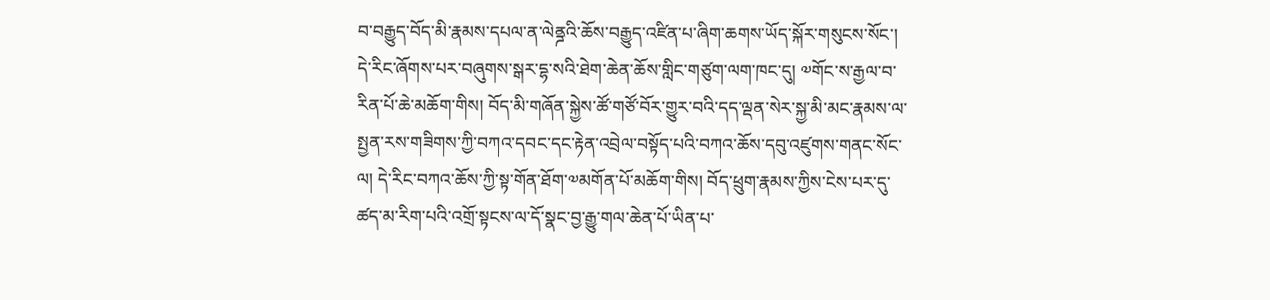བ་བརྒྱུད་བོད་མི་རྣམས་དཔལ་ན་ལེནྜའི་ཆོས་བརྒྱུད་འཛིན་པ་ཞིག་ཆགས་ཡོད་སྐོར་གསུངས་སོང་།
དེ་རིང་ཞོགས་པར་བཞུགས་སྒར་དྷ་སའི་ཐེག་ཆེན་ཆོས་གླིང་གཙུག་ལག་ཁང་དུ། ༧གོང་ས་རྒྱལ་བ་རིན་པོ་ཆེ་མཆོག་གིས། བོད་མི་གཞོན་སྐྱེས་ཚོ་གཙོ་བོར་གྱུར་བའི་དད་ལྡན་སེར་སྐྱ་མི་མང་རྣམས་ལ་སྤྱན་རས་གཟིགས་ཀྱི་བཀའ་དབང་དང་རྟེན་འབྲེལ་བསྟོད་པའི་བཀའ་ཆོས་དབུ་འཛུགས་གནང་སོང་ལ། དེ་རིང་བཀའ་ཆོས་ཀྱི་སྟ་གོན་ཐོག་༧མགོན་པོ་མཆོག་གིས། བོད་ཕྲུག་རྣམས་ཀྱིས་ངེས་པར་དུ་ཚད་མ་རིག་པའི་འགྲོ་སྟངས་ལ་དོ་སྣང་བྱ་རྒྱུ་གལ་ཆེན་པོ་ཡིན་པ་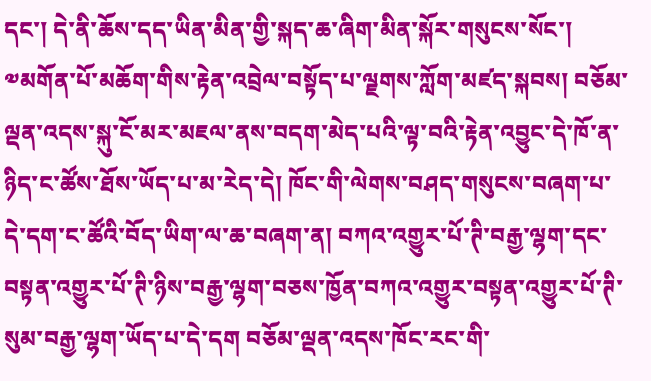དང་། དེ་ནི་ཆོས་དད་ཡིན་མིན་གྱི་སྐད་ཆ་ཞིག་མིན་སྐོར་གསུངས་སོང་།
༧མགོན་པོ་མཆོག་གིས་རྟེན་འབྲེལ་བསྟོད་པ་ལྗགས་ཀློག་མཛད་སྐབས། བཅོམ་ལྡན་འདས་སྐུ་ངོ་མར་མཇལ་ནས་བདག་མེད་པའི་ལྟ་བའི་རྟེན་འབྱུང་དེ་ཁོ་ན་ཉིད་ང་ཚོས་ཐོས་ཡོད་པ་མ་རེད་དེ། ཁོང་གི་ལེགས་བཤད་གསུངས་བཞག་པ་དེ་དག་ང་ཚོའི་བོད་ཡིག་ལ་ཆ་བཞག་ན། བཀའ་འགྱུར་པོ་ཊི་བརྒྱ་ལྷག་དང་བསྟན་འགྱུར་པོ་ཊི་ཉིས་བརྒྱ་ལྷག་བཅས་ཁྱོན་བཀའ་འགྱུར་བསྟན་འགྱུར་པོ་ཊི་སུམ་བརྒྱ་ལྷག་ཡོད་པ་དེ་དག བཅོམ་ལྡན་འདས་ཁོང་རང་གི་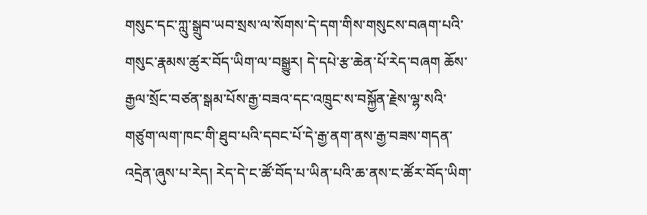གསུང་དང་ཀླུ་སྒྲུབ་ཡབ་སྲས་ལ་སོགས་དེ་དག་གིས་གསུངས་བཞག་པའི་གསུང་རྣམས་ཚུར་བོད་ཡིག་ལ་བསྒྱུར། དེ་དཔེ་རྩ་ཆེན་པོ་རེད་བཞག ཆོས་རྒྱལ་སྲོང་བཙན་སྒམ་པོས་རྒྱ་བཟའ་དང་འཁྲུང་ས་བསྐྱོན་རྗེས་ལྷ་སའི་གཙུག་ལག་ཁང་གི་ཐུབ་པའི་དབང་པོ་དེ་རྒྱ་ནག་ནས་རྒྱ་བཟས་གདན་འདྲེན་ཞུས་པ་རེད། རེད་དེ་ང་ཚོ་བོད་པ་ཡིན་པའི་ཆ་ནས་ང་ཚོར་བོད་ཡིག་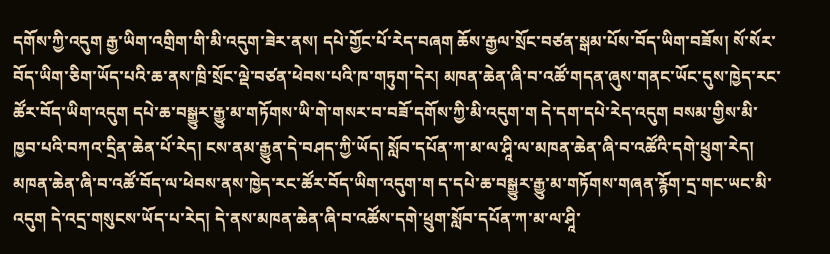དགོས་ཀྱི་འདུག རྒྱ་ཡིག་འགྲིག་གི་མི་འདུག་ཟེར་ནས། དཔེ་གྱོང་པོ་རེད་བཞག ཆོས་རྒྱལ་སྲོང་བཙན་སྒམ་པོས་བོད་ཡིག་བཟོས། སོ་སོར་བོད་ཡིག་ཅིག་ཡོད་པའི་ཆ་ནས་ཁྲི་སྲོང་ལྡེ་བཙན་ཕེབས་པའི་ཁ་གཏུག་དེར། མཁན་ཆེན་ཞི་བ་འཚོ་གདན་ཞུས་གནང་ཡོང་དུས་ཁྱེད་རང་ཚོར་བོད་ཡིག་འདུག དཔེ་ཆ་བསྒྱུར་རྒྱུ་མ་གཏོགས་ཡི་གེ་གསར་བ་བཟོ་དགོས་ཀྱི་མི་འདུག་ག དེ་དག་དཔེ་རེད་འདུག བསམ་གྱིས་མི་ཁྱབ་པའི་བཀའ་དྲིན་ཆེན་པོ་རེད། ངས་ནམ་རྒྱུན་དེ་བཤད་ཀྱི་ཡོད། སློབ་དཔོན་ཀ་མ་ལ་ཤཱི་ལ་མཁན་ཆེན་ཞི་བ་འཚོའི་དགེ་ཕྲུག་རེད། མཁན་ཆེན་ཞི་བ་འཚོ་བོད་ལ་ཕེབས་ནས་ཁྱེད་རང་ཚོར་བོད་ཡིག་འདུག་ག ད་དཔེ་ཆ་བསྒྱུར་རྒྱུ་མ་གཏོགས་གཞན་རྙོག་དྲ་གང་ཡང་མི་འདུག དེ་འདྲ་གསུངས་ཡོད་པ་རེད། དེ་ནས་མཁན་ཆེན་ཞི་བ་འཚོས་དགེ་ཕྲུག་སློབ་དཔོན་ཀ་མ་ལ་ཤཱི་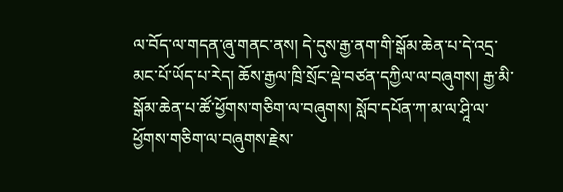ལ་བོད་ལ་གདན་ཞུ་གནང་ནས། དེ་དུས་རྒྱ་ནག་གི་སྒོམ་ཆེན་པ་དེ་འདྲ་མང་པོ་ཡོད་པ་རེད། ཆོས་རྒྱལ་ཁྲི་སྲོང་ལྡེ་བཙན་དཀྱིལ་ལ་བཞུགས། རྒྱ་མི་སྒོམ་ཆེན་པ་ཚོ་ཕྱོགས་གཅིག་ལ་བཞུགས། སློབ་དཔོན་ཀ་མ་ལ་ཤཱི་ལ་ཕྱོགས་གཅིག་ལ་བཞུགས་རྗེས་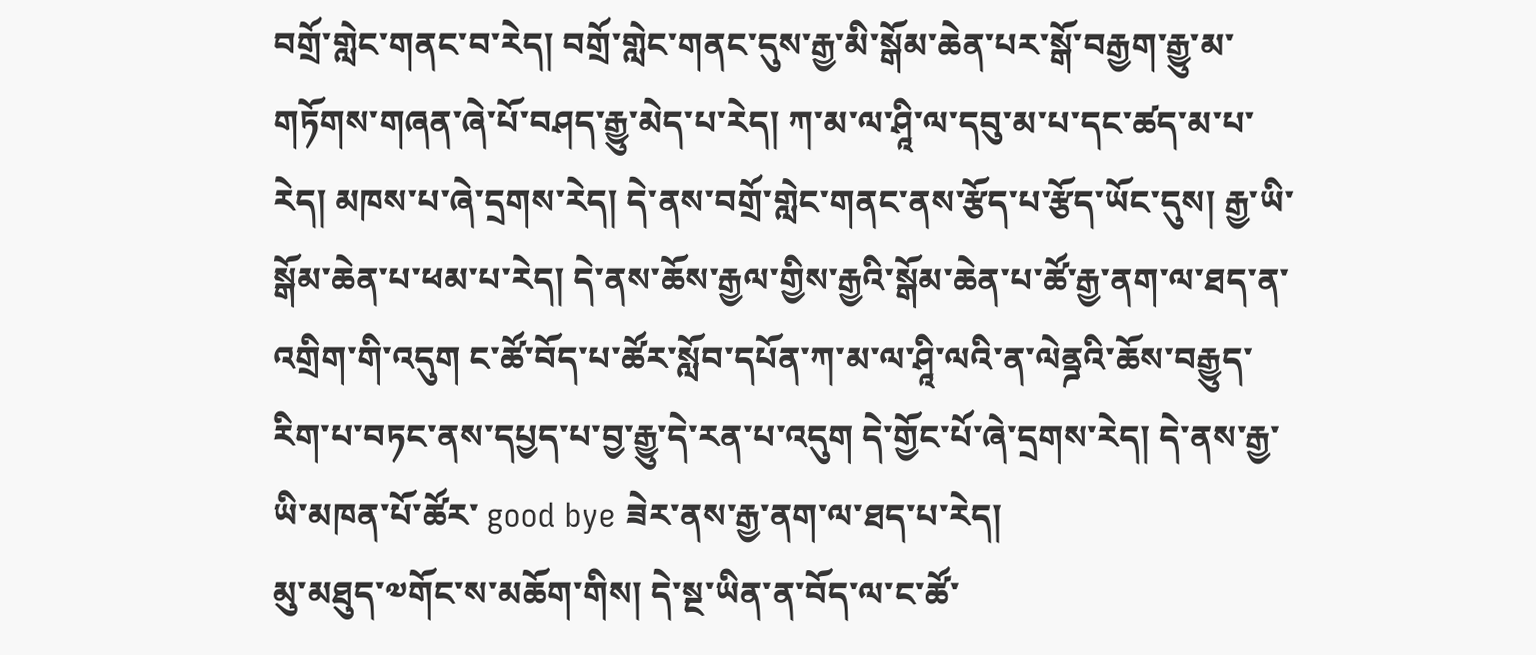བགྲོ་གླེང་གནང་བ་རེད། བགྲོ་གླེང་གནང་དུས་རྒྱ་མི་སྒོམ་ཆེན་པར་སྒོ་བརྒྱག་རྒྱུ་མ་གཏོགས་གཞན་ཞེ་པོ་བཤད་རྒྱུ་མེད་པ་རེད། ཀ་མ་ལ་ཤཱི་ལ་དབུ་མ་པ་དང་ཚད་མ་པ་རེད། མཁས་པ་ཞེ་དྲགས་རེད། དེ་ནས་བགྲོ་གླེང་གནང་ནས་རྩོད་པ་རྩོད་ཡོང་དུས། རྒྱ་ཡི་སྒོམ་ཆེན་པ་ཕམ་པ་རེད། དེ་ནས་ཆོས་རྒྱལ་གྱིས་རྒྱའི་སྒོམ་ཆེན་པ་ཚོ་རྒྱ་ནག་ལ་ཐད་ན་འགྲིག་གི་འདུག ང་ཚོ་བོད་པ་ཚོར་སློབ་དཔོན་ཀ་མ་ལ་ཤཱི་ལའི་ན་ལེནྜའི་ཆོས་བརྒྱུད་རིག་པ་བཏང་ནས་དཔྱད་པ་བྱ་རྒྱུ་དེ་རན་པ་འདུག དེ་གྱོང་པོ་ཞེ་དྲགས་རེད། དེ་ནས་རྒྱ་ཡི་མཁན་པོ་ཚོར་ good bye ཟེར་ནས་རྒྱ་ནག་ལ་ཐད་པ་རེད།
མུ་མཐུད་༧གོང་ས་མཆོག་གིས། དེ་སྔ་ཡིན་ན་བོད་ལ་ང་ཚོ་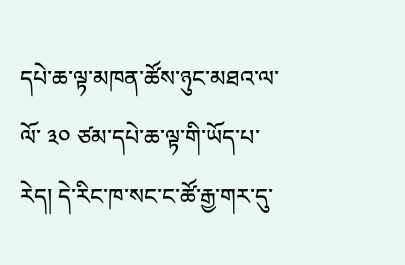དཔེ་ཆ་ལྟ་མཁན་ཚོས་ཉུང་མཐའ་ལ་ལོ་ ༣༠ ཙམ་དཔེ་ཆ་ལྟ་གི་ཡོད་པ་རེད། དེ་རིང་ཁ་སང་ང་ཚོ་རྒྱ་གར་དུ་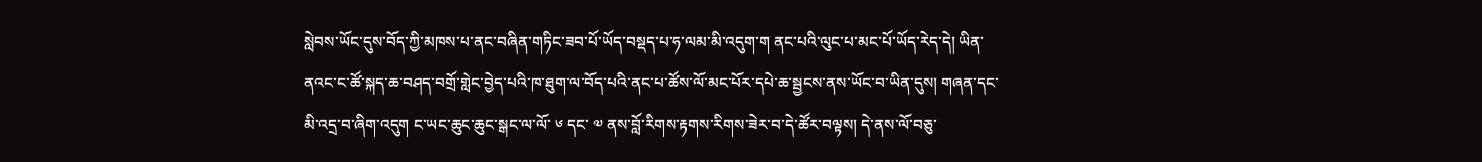སླེབས་ཡོང་དུས་བོད་ཀྱི་མཁས་པ་ནང་བཞིན་གཏིང་ཟབ་པོ་ཡོད་བསྡད་པ་ཧ་ལམ་མི་འདུག་ག ནང་པའི་ལུང་པ་མང་པོ་ཡོད་རེད་དེ། ཡིན་ནའང་ང་ཚོ་སྐད་ཆ་བཤད་བགྲོ་གླེང་བྱེད་པའི་ཁ་ཐུག་ལ་བོད་པའི་ནང་པ་ཚོས་ལོ་མང་པོར་དཔེ་ཆ་སྦྱངས་ནས་ཡོང་བ་ཡིན་དུས། གཞན་དང་མི་འདྲ་བ་ཞིག་འདུག ང་ཡང་ཆུང་ཆུང་སྒང་ལ་ལོ་ ༦ དང་ ༧ ནས་བློ་རིགས་རྟགས་རིགས་ཟེར་བ་དེ་ཚོར་བལྟས། དེ་ནས་ལོ་བཅུ་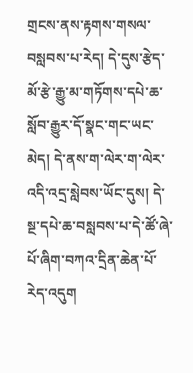གྲངས་ནས་རྟགས་གསལ་བསླབས་པ་རེད། དེ་དུས་རྩེད་མོ་རྩེ་རྒྱུ་མ་གཏོགས་དཔེ་ཆ་སློབ་རྒྱུར་དོ་སྣང་གང་ཡང་མེད། དེ་ནས་ག་ལེར་ག་ལེར་འདི་འདྲ་སླེབས་ཡོང་དུས། དེ་སྔ་དཔེ་ཆ་བསླབས་པ་དེ་ཚོ་ཞེ་པོ་ཞིག་བཀའ་དྲིན་ཆེན་པོ་རེད་འདུག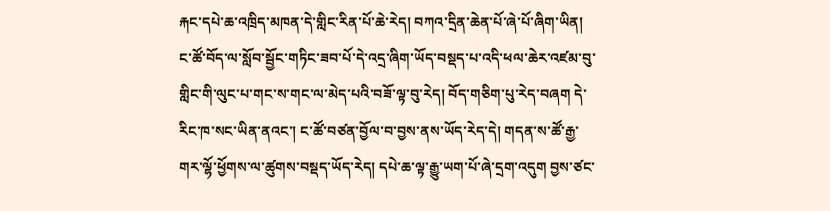རྐང་དཔེ་ཆ་འཁྲིད་མཁན་དེ་གླིང་རིན་པོ་ཆེ་རེད། བཀའ་དྲིན་ཆེན་པོ་ཞེ་པོ་ཞིག་ཡིན། ང་ཚོ་བོད་ལ་སློབ་སྦྱོང་གཏིང་ཟབ་པོ་དེ་འདྲ་ཞིག་ཡོད་བསྡད་པ་འདི་ཕལ་ཆེར་འཛམ་བུ་གླིང་གི་ལུང་པ་གང་ས་གང་ལ་མེད་པའི་བཟོ་ལྟ་བུ་རེད། བོད་གཅིག་པུ་རེད་བཞག དེ་རིང་ཁ་སང་ཡིན་ནའང་། ང་ཚོ་བཙན་བྱོལ་བ་བྱས་ནས་ཡོད་རེད་དེ། གདན་ས་ཚོ་རྒྱ་གར་ལྷོ་ཕྱོགས་ལ་ཚུགས་བསྡད་ཡོད་རེད། དཔེ་ཆ་ལྟ་རྒྱུ་ཡག་པོ་ཞེ་དྲག་འདུག བྱས་ཙང་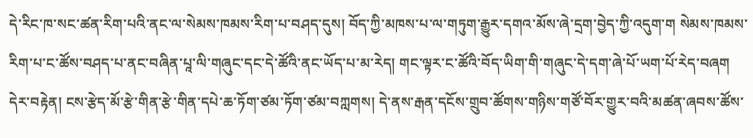དེ་རིང་ཁ་སང་ཚན་རིག་པའི་ནང་ལ་སེམས་ཁམས་རིག་པ་བཤད་དུས། བོད་ཀྱི་མཁས་པ་ལ་གཏུག་རྒྱུར་དགའ་མོས་ཞེ་དྲག་བྱེད་ཀྱི་འདུག་ག སེམས་ཁམས་རིག་པ་ང་ཚོས་བཤད་པ་ནང་བཞིན་པཱ་ལི་གཞུང་དང་དེ་ཚོའི་ནང་ཡོད་པ་མ་རེད། གང་ལྟར་ང་ཚོའི་བོད་ཡིག་གི་གཞུང་དེ་དག་ཞེ་པོ་ཡག་པོ་རེད་བཞག དེར་བརྟེན། ངས་རྩེད་མོ་རྩེ་གིན་རྩེ་གིན་དཔེ་ཆ་ཏོག་ཙམ་ཏོག་ཙམ་བཀླགས། དེ་ནས་རྒན་དངོས་གྲུབ་ཚོགས་གཉིས་གཙོ་བོར་གྱུར་བའི་མཚན་ཞབས་ཚོས་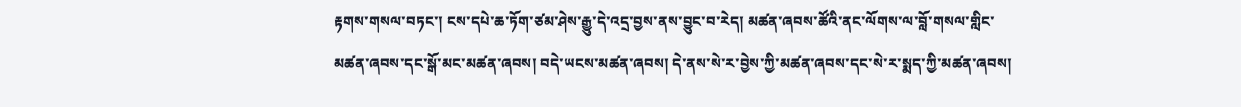རྟགས་གསལ་བཏང་། ངས་དཔེ་ཆ་ཏོག་ཙམ་ཤེས་རྒྱུ་དེ་འདྲ་བྱས་ནས་བྱུང་བ་རེད། མཚན་ཞབས་ཚོའི་ནང་ལོགས་ལ་བློ་གསལ་གླིང་མཚན་ཞབས་དང་སྒོ་མང་མཚན་ཞབས། བདེ་ཡངས་མཚན་ཞབས། དེ་ནས་སེ་ར་བྱེས་ཀྱི་མཚན་ཞབས་དང་སེ་ར་སྨད་ཀྱི་མཚན་ཞབས།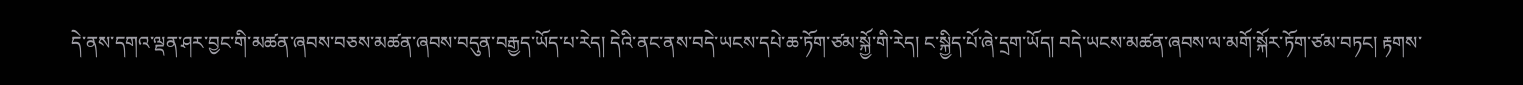དེ་ནས་དགའ་ལྡན་ཤར་བྱང་གི་མཚན་ཞབས་བཅས་མཚན་ཞབས་བདུན་བརྒྱད་ཡོད་པ་རེད། དེའི་ནང་ནས་བདེ་ཡངས་དཔེ་ཆ་ཏོག་ཙམ་སྐྱོ་གི་རེད། ང་སྐྱིད་པོ་ཞེ་དྲག་ཡོད། བདེ་ཡངས་མཚན་ཞབས་ལ་མགོ་སྐོར་ཏོག་ཙམ་བཏང། རྟགས་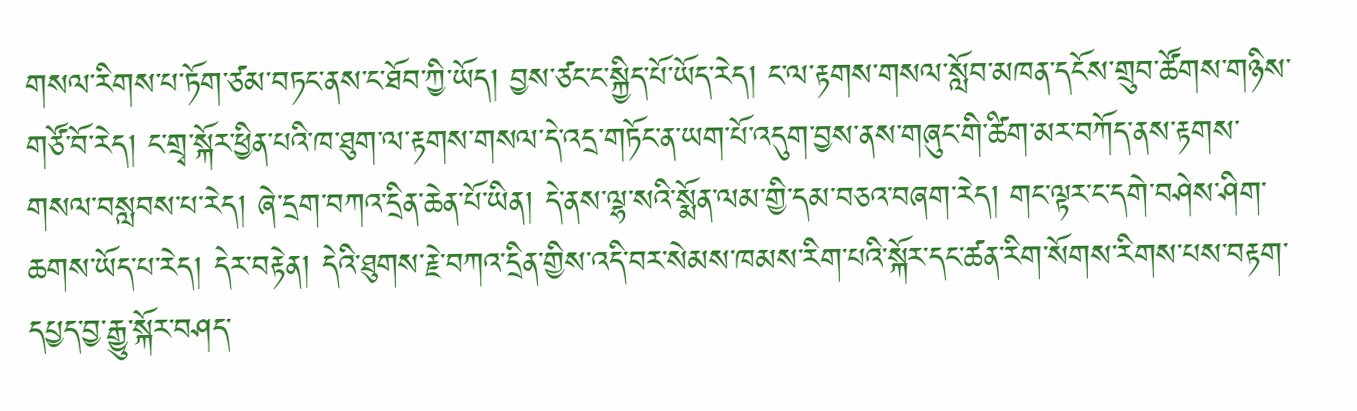གསལ་རིགས་པ་ཏོག་ཙམ་བཏང་ནས་ང་ཐོབ་ཀྱི་ཡོད། བྱས་ཙང་ང་སྐྱིད་པོ་ཡོད་རེད། ང་ལ་རྟགས་གསལ་སློབ་མཁན་དངོས་གྲུབ་ཚོགས་གཉིས་གཙོ་བོ་རེད། ང་གྲྭ་སྐོར་ཕྱིན་པའི་ཁ་ཐུག་ལ་རྟགས་གསལ་དེ་འདྲ་གཏོང་ན་ཡག་པོ་འདུག་བྱས་ནས་གཞུང་གི་ཚིག་མར་བཀོད་ནས་རྟགས་གསལ་བསླབས་པ་རེད། ཞེ་དྲག་བཀའ་དྲིན་ཆེན་པོ་ཡིན། དེ་ནས་ལྷ་སའི་སྨོན་ལམ་གྱི་དམ་བཅའ་བཞག་རེད། གང་ལྟར་ང་དགེ་བཤེས་ཤིག་ཆགས་ཡོད་པ་རེད། དེར་བརྟེན། དེའི་ཐུགས་རྗེ་བཀའ་དྲིན་གྱིས་འདི་བར་སེམས་ཁམས་རིག་པའི་སྐོར་དང་ཚན་རིག་སོགས་རིགས་པས་བརྟག་དཔྱད་བྱ་རྒྱུ་སྐོར་བཤད་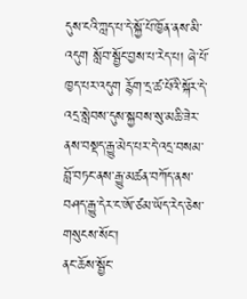དུས་ངའི་ཀླད་པ་དེ་སྐྱོ་པོ་ཁྱོན་ནས་མི་འདུག སློབ་སྦྱོང་བྱས་པ་རེད་པ། ཞེ་པོ་ཁྱད་པར་འདུག རྙོག་དྲ་ཚ་པོའི་སྐོར་དེ་འདྲ་སླེབས་དུས་སྐྱབས་སུ་མཆི་ཟེར་ནས་བསྡད་རྒྱུ་མེད་པར་དེ་འདྲ་བསམ་བློ་བཏང་ནས་རྒྱུ་མཚན་བཀོད་ནས་བཤད་རྒྱུ་དེར་ང་ཨོ་ཙམ་ཡོད་རེད་ཅེས་གསུངས་སོང་།
ནང་ཆོས་སྦྱོང་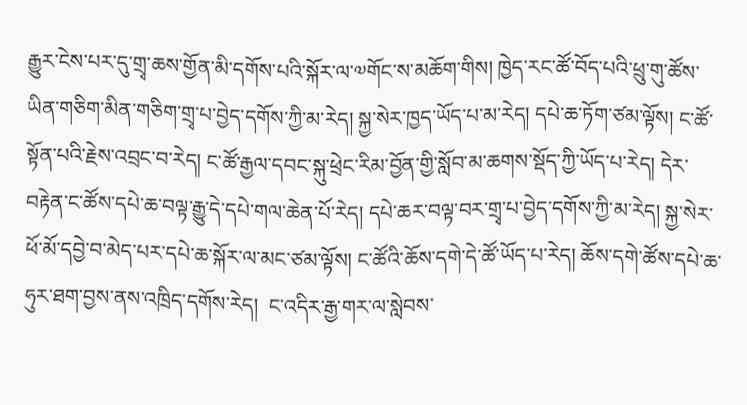རྒྱུར་ངེས་པར་དུ་གྲྭ་ཆས་གྱོན་མི་དགོས་པའི་སྐོར་ལ་༧གོང་ས་མཆོག་གིས། ཁྱེད་རང་ཚོ་བོད་པའི་ཕྲུ་གུ་ཚོས་ཡིན་གཅིག་མིན་གཅིག་གྲྭ་པ་བྱེད་དགོས་ཀྱི་མ་རེད། སྐྱ་སེར་ཁྱད་ཡོད་པ་མ་རེད། དཔེ་ཆ་ཏོག་ཙམ་ལྟོས། ང་ཚོ་སྟོན་པའི་རྗེས་འབྲང་བ་རེད། ང་ཚོ་རྒྱལ་དབང་སྐུ་ཕྲེང་རིམ་བྱོན་གྱི་སློབ་མ་ཆགས་སྡོད་ཀྱི་ཡོད་པ་རེད། དེར་བརྟེན་ང་ཚོས་དཔེ་ཆ་བལྟ་རྒྱུ་དེ་དཔེ་གལ་ཆེན་པོ་རེད། དཔེ་ཆར་བལྟ་བར་གྲྭ་པ་བྱེད་དགོས་ཀྱི་མ་རེད། སྐྱ་སེར་ཕོ་མོ་དབྱེ་བ་མེད་པར་དཔེ་ཆ་སྐོར་ལ་མང་ཙམ་ལྟོས། ང་ཚོའི་ཆོས་དགེ་དེ་ཚོ་ཡོད་པ་རེད། ཆོས་དགེ་ཚོས་དཔེ་ཆ་ཧུར་ཐག་བྱས་ནས་འཁྲིད་དགོས་རེད།  ང་འདིར་རྒྱ་གར་ལ་སླེབས་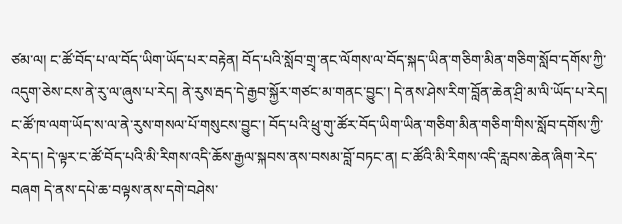ཙམ་ལ། ང་ཚོ་བོད་པ་ལ་བོད་ཡིག་ཡོད་པར་བརྟེན། བོད་པའི་སློབ་གྲྭ་ནང་ལོགས་ལ་བོད་སྐད་ཡིན་གཅིག་མིན་གཅིག་སློབ་དགོས་ཀྱི་འདུག་ཅེས་ངས་ནེ་རུ་ལ་ཞུས་པ་རེད། ནེ་རུས་རྦད་དེ་རྒྱབ་སྐྱོར་གཙང་མ་གནང་བྱུང་། དེ་ནས་ཤེས་རིག་བློན་ཆེན་ཤྲི་མ་ལི་ཡོད་པ་རེད། ང་ཚོ་ཁ་ལག་ཡོད་ས་ལ་ནེ་རུས་གསལ་པོ་གསུངས་བྱུང་། བོད་པའི་ཕྲུ་གུ་ཚོར་བོད་ཡིག་ཡིན་གཅིག་མིན་གཅིག་གིས་སློབ་དགོས་ཀྱི་རེད་ད། དེ་ལྟར་ང་ཚོ་བོད་པའི་མི་རིགས་འདི་ཆོས་རྒྱལ་སྐབས་ནས་བསམ་བློ་བཏང་ན། ང་ཚོའི་མི་རིགས་འདི་རླབས་ཆེན་ཞིག་རེད་བཞག དེ་ནས་དཔེ་ཆ་བལྟས་ནས་དགེ་བཤེས་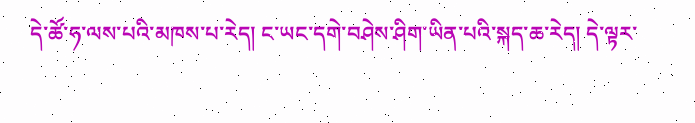དེ་ཚོ་ཧ་ལས་པའི་མཁས་པ་རེད། ང་ཡང་དགེ་བཤེས་ཤིག་ཡིན་པའི་སྐད་ཆ་རེད། དེ་ལྟར་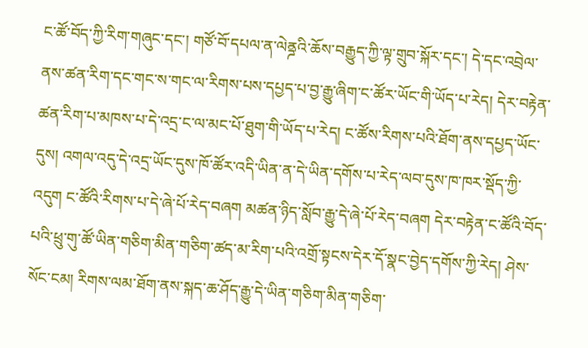ང་ཚོ་བོད་ཀྱི་རིག་གཞུང་དང་། གཙོ་བོ་དཔལ་ན་ལེནྜའི་ཆོས་བརྒྱུད་ཀྱི་ལྟ་གྲུབ་སྐོར་དང་། དེ་དང་འབྲེལ་ནས་ཚན་རིག་དང་གང་ས་གང་ལ་རིགས་པས་དཔྱད་པ་བྱ་རྒྱུ་ཞིག་ང་ཚོར་ཡོང་གི་ཡོད་པ་རེད། དེར་བརྟེན་ཚན་རིག་པ་མཁས་པ་དེ་འདྲ་ང་ལ་མང་པོ་ཐུག་གི་ཡོད་པ་རེད། ང་ཚོས་རིགས་པའི་ཐོག་ནས་དཔྱད་ཡོང་དུས། འགལ་འདུ་དེ་འདྲ་ཡོང་དུས་ཁོ་ཚོར་འདི་ཡིན་ན་དེ་ཡིན་དགོས་པ་རེད་ལབ་དུས་ཁ་ཁར་སྡོད་ཀྱི་འདུག ང་ཚོའི་རིགས་པ་དེ་ཞེ་པོ་རེད་བཞག མཚན་ཉིད་སློབ་རྒྱུ་དེ་ཞེ་པོ་རེད་བཞག དེར་བརྟེན་ང་ཚོའི་བོད་པའི་ཕྲུ་གུ་ཚོ་ཡིན་གཅིག་མིན་གཅིག་ཚད་མ་རིག་པའི་འགྲོ་སྟངས་དེར་དོ་སྣང་བྱེད་དགོས་ཀྱི་རེད། ཤེས་སོང་ངམ། རིགས་ལམ་ཐོག་ནས་སྐད་ཆ་ཤོད་རྒྱུ་དེ་ཡིན་གཅིག་མིན་གཅིག་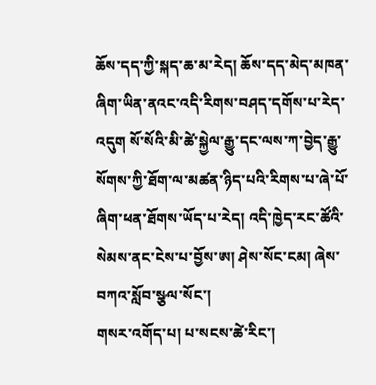ཆོས་དད་ཀྱི་སྐད་ཆ་མ་རེད། ཆོས་དད་མེད་མཁན་ཞིག་ཡིན་ནའང་འདི་རིགས་བཤད་དགོས་པ་རེད་འདུག སོ་སོའི་མི་ཚེ་སྐྱེལ་རྒྱུ་དང་ལས་ཀ་བྱེད་རྒྱུ་སོགས་ཀྱི་ཐོག་ལ་མཚན་ཉིད་པའི་རིགས་པ་ཞེ་པོ་ཞིག་ཕན་ཐོགས་ཡོད་པ་རེད། འདི་ཁྱེད་རང་ཚོའི་སེམས་ནང་ངེས་པ་བྱོས་ཨ། ཤེས་སོང་ངམ། ཞེས་བཀའ་སློབ་སྩལ་སོང་།
གསར་འགོད་པ། པ་སངས་ཚེ་རིང་།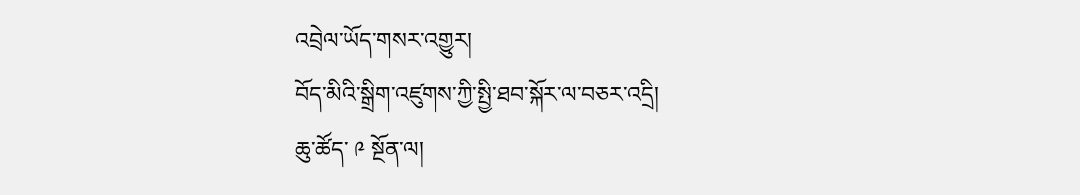འབྲེལ་ཡོད་གསར་འགྱུར།
བོད་མིའི་སྒྲིག་འཛུགས་ཀྱི་སྤྱི་ཐབ་སྐོར་ལ་བཅར་འདྲི།
ཆུ་ཚོད་ ༩ སྔོན་ལ།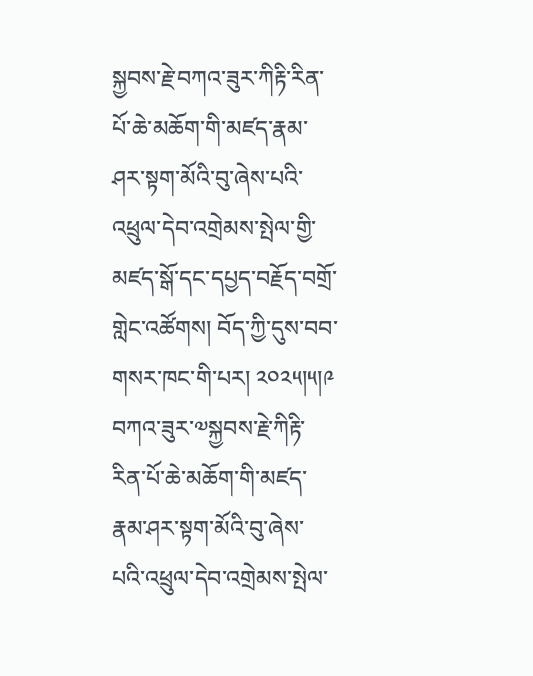སྐྱབས་རྗེ་བཀའ་ཟུར་ཀིརྟི་རིན་པོ་ཆེ་མཆོག་གི་མཛད་རྣམ་ཤར་སྟག་མོའི་བུ་ཞེས་པའི་འཕྲུལ་དེབ་འགྲེམས་སྤེལ་གྱི་མཛད་སྒོ་དང་དཔྱད་བརྗོད་བགྲོ་གླེང་འཚོགས། བོད་ཀྱི་དུས་བབ་གསར་ཁང་གི་པར། ༢༠༢༥།༥།༩
བཀའ་ཟུར་༧སྐྱབས་རྗེ་ཀིརྟི་རིན་པོ་ཆེ་མཆོག་གི་མཛད་རྣམ་ཤར་སྟག་མོའི་བུ་ཞེས་པའི་འཕྲུལ་དེབ་འགྲེམས་སྤེལ་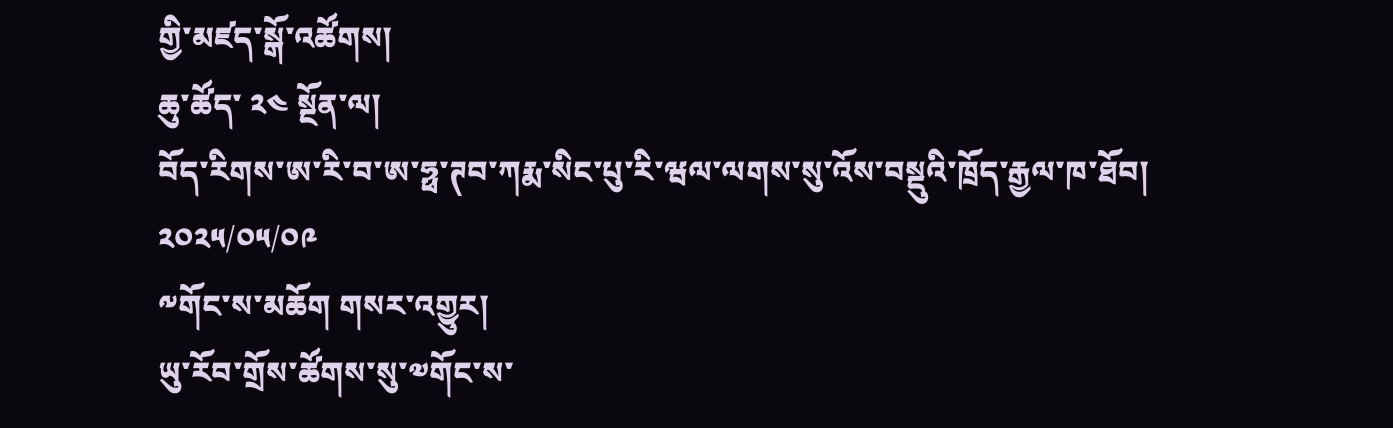གྱི་མཛད་སྒོ་འཚོགས།
ཆུ་ཚོད་ ༢༤ སྔོན་ལ།
བོད་རིགས་ཨ་རི་བ་ཨ་ཧྥ་ཊབ་ཀརྨ་སིང་པུ་རི་ཝལ་ལགས་སུ་འོས་བསྡུའི་ཁྲོད་རྒྱལ་ཁ་ཐོབ།
༢༠༢༥/༠༥/༠༩
༸གོང་ས་མཆོག གསར་འགྱུར།
ཡུ་རོབ་གྲོས་ཚོགས་སུ་༧གོང་ས་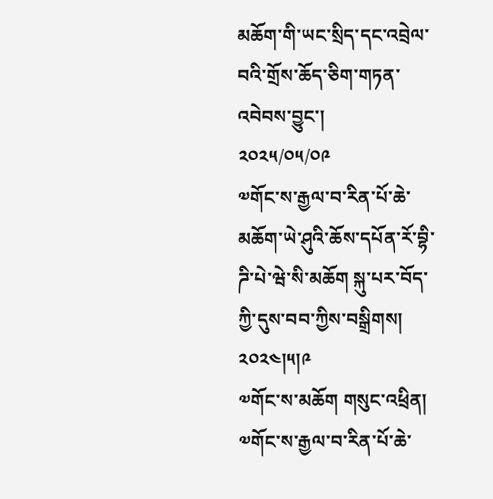མཆོག་གི་ཡང་སྲིད་དང་འབྲེལ་བའི་གྲོས་ཆོད་ཅིག་གཏན་འབེབས་བྱུང་།
༢༠༢༥/༠༥/༠༩
༧གོང་ས་རྒྱལ་བ་རིན་པོ་ཆེ་མཆོག་ཡེ་ཤུའི་ཆོས་དཔོན་རོ་བྷི་ཌི་པེ་ཝེ་སི་མཆོག སྐུ་པར་བོད་ཀྱི་དུས་བབ་ཀྱིས་བསྒྲིགས། ༢༠༢༤།༥།༩
༧གོང་ས་མཆོག གསུང་འཕྲིན།
༧གོང་ས་རྒྱལ་བ་རིན་པོ་ཆེ་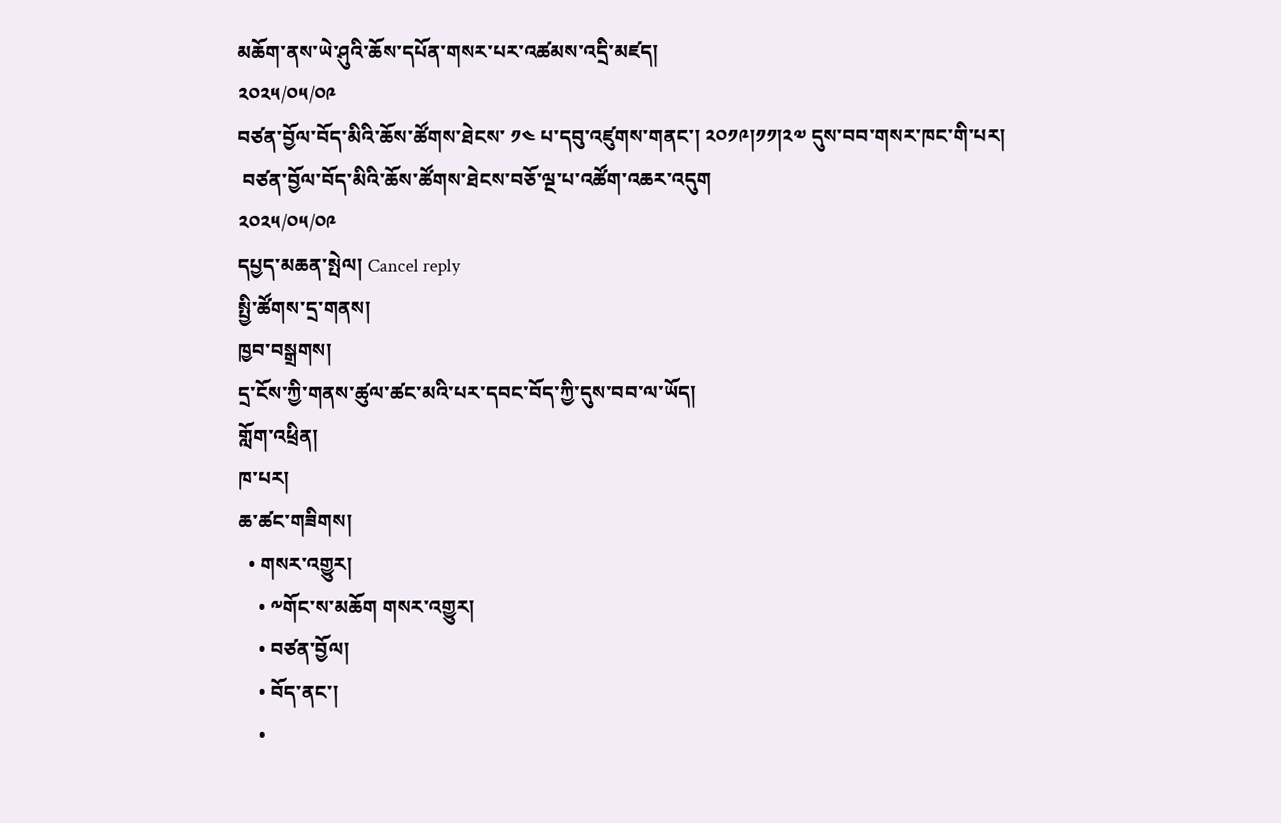མཆོག་ནས་ཡེ་ཤུའི་ཆོས་དཔོན་གསར་པར་འཚམས་འདྲི་མཛད།
༢༠༢༥/༠༥/༠༩
བཙན་བྱོལ་བོད་མིའི་ཆོས་ཚོགས་ཐེངས་ ༡༤ པ་དབུ་འཛུགས་གནང་། ༢༠༡༩།༡༡།༢༧ དུས་བབ་གསར་ཁང་གི་པར།
 བཙན་བྱོལ་བོད་མིའི་ཆོས་ཚོགས་ཐེངས་བཅོ་ལྔ་པ་འཚོག་འཆར་འདུག
༢༠༢༥/༠༥/༠༩
དཔྱད་མཆན་སྤེལ། Cancel reply
སྤྱི་ཚོགས་དྲ་གནས།
ཁྱབ་བསྒྲགས།
དྲ་ངོས་ཀྱི་གནས་ཚུལ་ཚང་མའི་པར་དབང་བོད་ཀྱི་དུས་བབ་ལ་ཡོད།
གློག་འཕྲིན།
ཁ་པར།
ཆ་ཚང་གཟིགས།
  • གསར་འགྱུར།
    • ༸གོང་ས་མཆོག གསར་འགྱུར།
    • བཙན་བྱོལ།
    • བོད་ནང་།
    •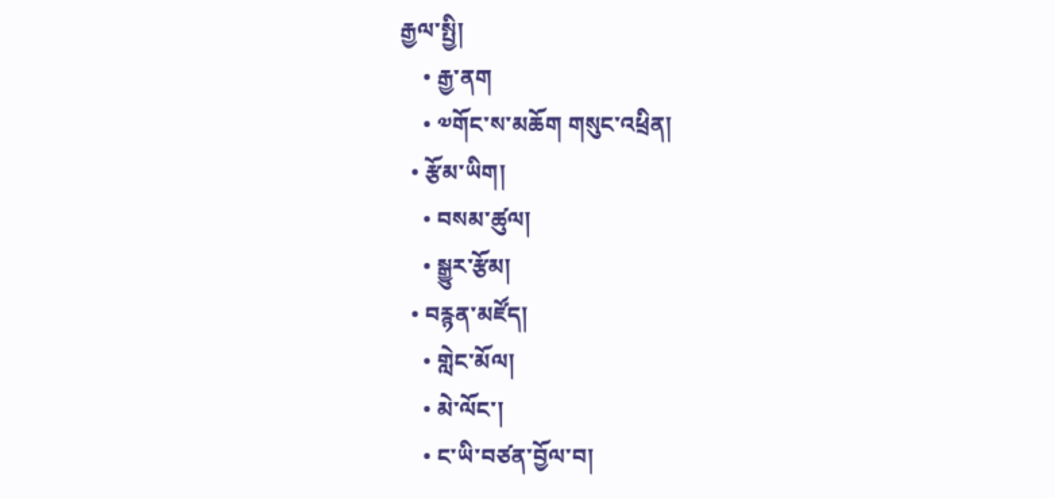རྒྱལ་སྤྱི།
    • རྒྱ་ནག
    • ༧གོང་ས་མཆོག གསུང་འཕྲིན།
  • རྩོམ་ཡིག།
    • བསམ་ཚུལ།
    • སྒྱུར་རྩོམ།
  • བརྙན་མཛོད།
    • གླེང་མོལ།
    • མེ་ལོང་།
    • ང་ཡི་བཙན་བྱོལ་བ།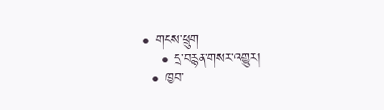• གངས་ཕྲུག
    • དྲ་བརྙན་གསར་འགྱུར།
  • ཁྱབ་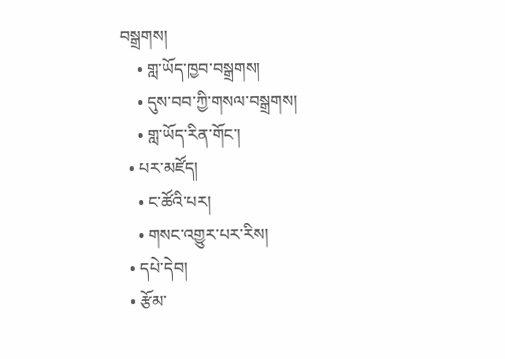བསྒྲགས།
    • གླ་ཡོད་ཁྱབ་བསྒྲགས།
    • དུས་བབ་ཀྱི་གསལ་བསྒྲགས།
    • གླ་ཡོད་རིན་གོང་།
  • པར་མཛོད།
    • ང་ཚོའི་པར།
    • གསང་འགྱུར་པར་རིས།
  • དཔེ་དེབ།
  • རྩོམ་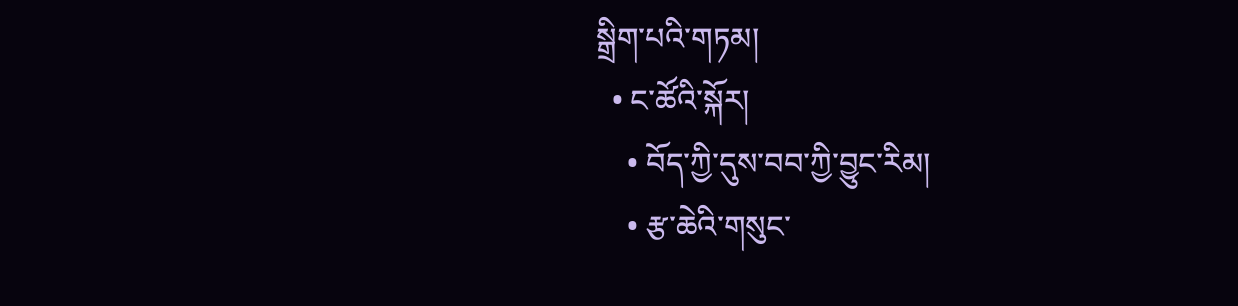སྒྲིག་པའི་གཏམ།
  • ང་ཚོའི་སྐོར།
    • བོད་ཀྱི་དུས་བབ་ཀྱི་བྱུང་རིམ།
    • རྩ་ཆེའི་གསུང་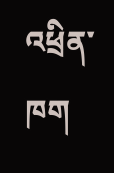འཕྲིན་ཁག